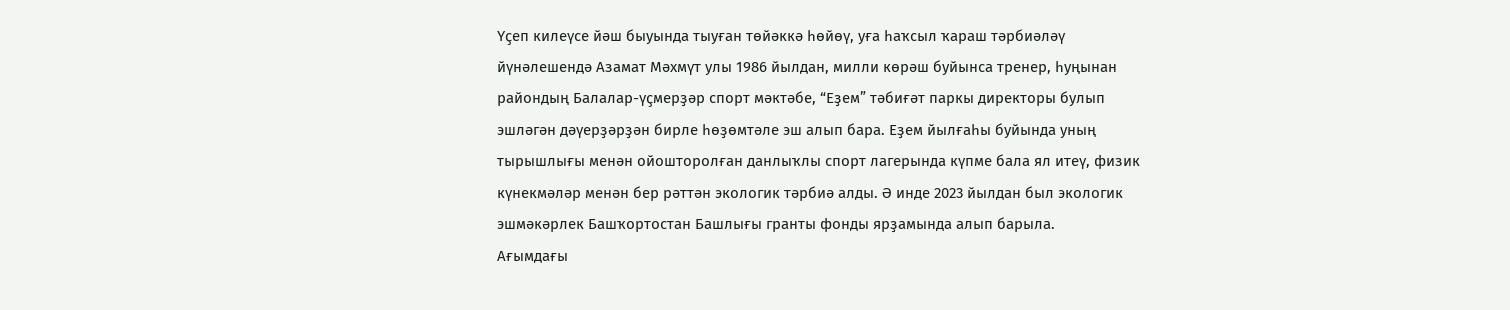Үҫеп килеүсе йәш быуында тыуған төйәккә һөйөү, уға һаҡсыл ҡараш тәрбиәләү йүнәлешендә Азамат Мәхмүт улы 1986 йылдан, милли көрәш буйынса тренер, һуңынан райондың Балалар-үҫмерҙәр спорт мәктәбе, “Еҙем” тәбиғәт паркы директоры булып эшләгән дәүерҙәрҙән бирле һөҙөмтәле эш алып бара. Еҙем йылғаһы буйында уның тырышлығы менән ойошторолған данлыҡлы спорт лагерында күпме бала ял итеү, физик күнекмәләр менән бер рәттән экологик тәрбиә алды. Ә инде 2023 йылдан был экологик эшмәкәрлек Башҡортостан Башлығы гранты фонды ярҙамында алып барыла.
Ағымдағы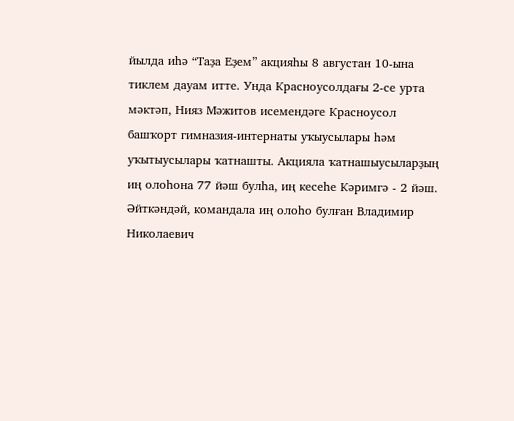йылда иһә “Таҙа Еҙем” акцияһы 8 августан 10-ына тиклем дауам итте. Унда Красноусолдағы 2-се урта мәктәп, Нияз Мәжитов исемендәге Красноусол башҡорт гимназия-интернаты уҡыусылары һәм уҡытыусылары ҡатнашты. Акцияла ҡатнашыусыларҙың иң олоһона 77 йәш булһа, иң кесеһе Кәримгә - 2 йәш. Әйткәндәй, командала иң олоһо булған Владимир Николаевич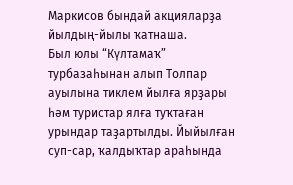Маркисов бындай акцияларҙа йылдың-йылы ҡатнаша.
Был юлы “Күлтамаҡ” турбазаһынан алып Толпар ауылына тиклем йылға ярҙары һәм туристар ялға туҡтаған урындар таҙартылды. Йыйылған суп-сар, ҡалдыҡтар араһында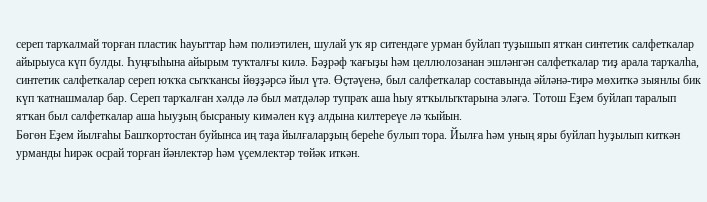сереп тарҡалмай торған пластик һауыттар һәм полиэтилен, шулай уҡ яр ситендәге урман буйлап туҙышып ятҡан синтетик салфеткалар айырыуса күп булды. Һуңғыһына айырым туҡталғы килә. Бәҙрәф ҡағыҙы һәм целлюлозанан эшләнгән салфеткалар тиҙ арала тарҡалһа, синтетик салфеткалар сереп юҡҡа сыҡҡансы йөҙҙәрсә йыл үтә. Өҫтәүенә, был салфеткалар составында әйләнә-тирә мөхиткә зыянлы бик күп ҡатнашмалар бар. Сереп тарҡалған хәлдә лә был матдәләр тупраҡ аша һыу ятҡылыҡтарына эләгә. Тотош Еҙем буйлап таралып ятҡан был салфеткалар аша һыуҙың бысраныу кимәлен күҙ алдына килтереүе лә ҡыйын.
Бөгөн Еҙем йылғаһы Башҡортостан буйынса иң таҙа йылғаларҙың береһе булып тора. Йылға һәм уның яры буйлап һуҙылып киткән урманды һирәк осрай торған йәнлектәр һәм үҫемлектәр төйәк иткән.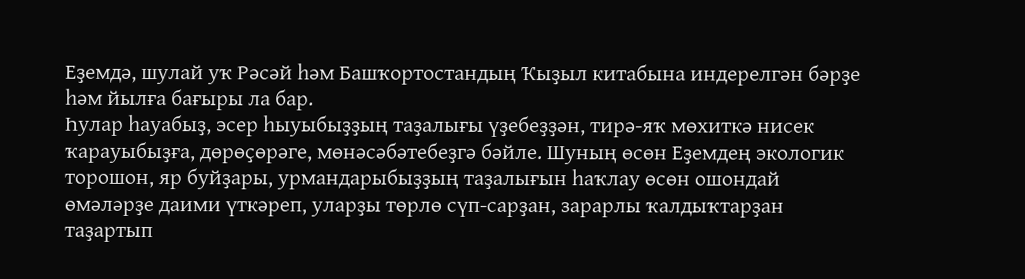Еҙемдә, шулай уҡ Рәсәй һәм Башҡортостандың Ҡыҙыл китабына индерелгән бәрҙе һәм йылға бағыры ла бар.
Һулар һауабыҙ, эсер һыуыбыҙҙың таҙалығы үҙебеҙҙән, тирә-яҡ мөхиткә нисек ҡарауыбыҙға, дөрөҫөрәге, мөнәсәбәтебеҙгә бәйле. Шуның өсөн Еҙемдең экологик торошон, яр буйҙары, урмандарыбыҙҙың таҙалығын һаҡлау өсөн ошондай өмәләрҙе даими үткәреп, уларҙы төрлө сүп-сарҙан, зарарлы ҡалдыҡтарҙан таҙартып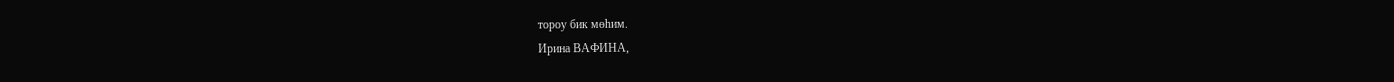тороу бик мөһим.
Ирина ВАФИНА,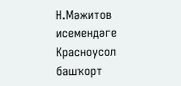Н.Мәжитов исемендәге
Красноусол башҡорт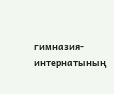гимназия-интернатының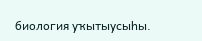биология уҡытыусыһы.